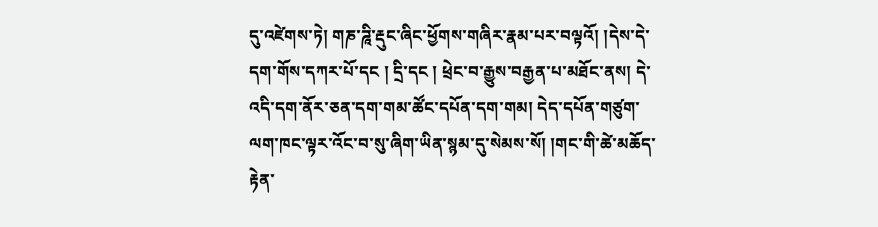དུ་འཛེགས་ཏེ། གཎ་ཌཱི་རྡུང་ཞིང་ཕྱོགས་གཞིར་རྣམ་པར་བལྟའོ། །དེས་དེ་དག་གོས་དཀར་པོ་དང ། དྲི་དང ། ཕྲེང་བ་རྒྱུས་བརྒྱན་པ་མཐོང་ནས། དེ་འདི་དག་ནོར་ཅན་དག་གམ་ཚོང་དཔོན་དག་གམ། དེད་དཔོན་གཙུག་ལག་ཁང་ལྟར་འོང་བ་སུ་ཞིག་ཡིན་སྙམ་དུ་སེམས་སོ། །གང་གི་ཚེ་མཆོད་རྟེན་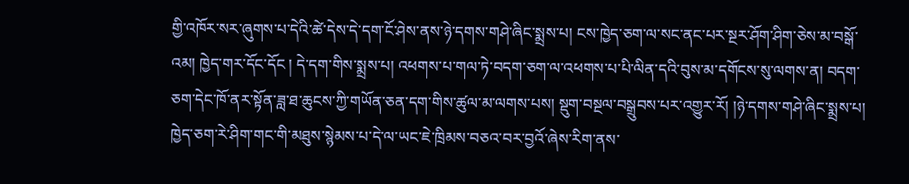གྱི་འཁོར་སར་ཞུགས་པ་དེའི་ཚེ་དེས་དེ་དག་ངོ་ཤེས་ནས་ཉེ་དགས་གཤེ་ཞིང་སྨྲས་པ། ངས་ཁྱེད་ཅག་ལ་སང་ནང་པར་སྔར་ཤོག་ཤིག་ཅེས་མ་བསྒོ་འམ། ཁྱེད་གར་དོང་དོང ། དེ་དག་གིས་སྨྲས་པ། འཕགས་པ་གལ་ཏེ་བདག་ཅག་ལ་འཕགས་པ་པི་ལིན་དའི་བུས་མ་དགོངས་སུ་ལགས་ན། བདག་ཅག་དེང་ཁོ་ནར་སྟོན་ཟླ་ཐ་ཆུངས་ཀྱི་གཡོན་ཅན་དག་གིས་ཚུལ་མ་ལགས་པས། སྡུག་བསྔལ་བསྒྲུབས་པར་འགྱུར་རོ། །ཉེ་དགས་གཤེ་ཞིང་སྨྲས་པ། ཁྱེད་ཅག་རེ་ཤིག་གང་གི་མཐུས་སྙེམས་པ་དེ་ལ་ཡང་ཇེ་ཁྲིམས་བཅའ་བར་བྱའོ་ཞེས་རིག་ནས་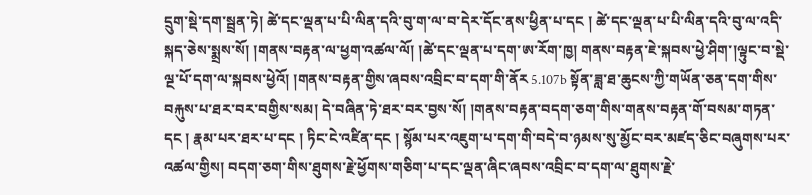དྲུག་སྡེ་དག་སྦྲན་ཏེ། ཚེ་དང་ལྡན་པ་པི་ལིན་དའི་བུ་ག་ལ་བ་དེར་དོང་ནས་ཕྱིན་པ་དང ། ཚེ་དང་ལྡན་པ་པི་ལིན་དའི་བུ་ལ་འདི་སྐད་ཅེས་སྨྲས་སོ། །གནས་བརྟན་ལ་ཕྱག་འཚལ་ལོ། །ཚེ་དང་ལྡན་པ་དག་ཨ་རོག་ཁྱ། གནས་བརྟན་ཇེ་སྐབས་ཕྱེ་ཤིག་།ལྟུང་བ་སྡེ་ལྔ་པོ་དག་ལ་སྐབས་ཕྱེའོ། །གནས་བརྟན་གྱིས་ཞབས་འབྲིང་བ་དག་གི་ནོར 5.107b སྟོན་ཟླ་ཐ་ཆུངས་ཀྱི་གཡོན་ཅན་དག་གིས་བརྐུས་པ་ཐར་བར་བགྱིས་སམ། དེ་བཞིན་ཏེ་ཐར་བར་བྱས་སོ། །གནས་བརྟན་བདག་ཅག་གིས་གནས་བརྟན་གོ་བསམ་གཏན་དང ། རྣམ་པར་ཐར་པ་དང ། ཏིང་ངེ་འཛིན་དང ། སྙོམ་པར་འཇུག་པ་དག་གི་བདེ་བ་ཉམས་སུ་མྱོང་བར་མཛད་ཅིང་བཞུགས་པར་འཚལ་གྱིས། བདག་ཅག་གིས་ཐུགས་རྗེ་ཕྱོགས་གཅིག་པ་དང་ལྡན་ཞིང་ཞབས་འབྲིང་བ་དག་ལ་ཐུགས་རྗེ་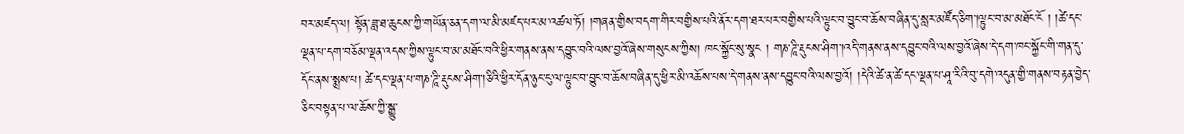བར་མཛད་ལ། སྟོན་ཟླ་ཐ་ཆུངས་ཀྱི་གཡོན་ཅན་དག་ལ་མི་མཛད་པར་མ་འཚལ་ཏོ། །གཞན་གྱིས་བདག་གིར་བགྱིས་པའི་ནོར་དག་ཐར་པར་བགྱིས་པའི་ལྟུང་བ་བྱུང་བ་ཆོས་བཞིན་དུ་སླར་མཛོད་ཅིག་།ལྟུང་བ་མ་མཐོང་ངོ ། །ཚེ་དང་ལྡན་པ་དག་བཅོམ་ལྡན་འདས་ཀྱིས་ལྟུང་བ་མ་མཐོང་བའི་ཕྱིར་གནས་ནས་དབྱུང་བའི་ལས་བྱའོ་ཞེས་གསུངས་ཀྱིས། ཁང་སྐྱོང་སུ་སྣང ། གཎ་ཌཱི་རྡུངས་ཤིག་།འདི་གནས་ནས་དབྱུང་བའི་ལས་བྱའོ་ཞེས་དེ་དག་ཁང་སྐྱོང་གི་གན་དུ་དོང་ནས་སྨྲས་པ། ཚེ་དང་ལྡན་པ་གཎ་ཌཱི་རྡུངས་ཤིག་།ཅིའི་ཕྱིར་དོན་ཉུང་ངུ་ལ་ལྟུང་བ་བྱུང་བ་ཆོས་བཞིན་དུ་ཕྱིར་མི་འཆོས་པས་དེ་གནས་ནས་དབྱུང་བའི་ལས་བྱའོ། །དེའི་ཚེ་ན་ཚེ་དང་ལྡན་པ་ཤཱ་རིའི་བུ་དགེ་འདུན་གྱི་གནས་བརྟན་བྱེད་ཅིང་བསྟན་པ་ལ་ཆོས་ཀྱི་སྒྱུ་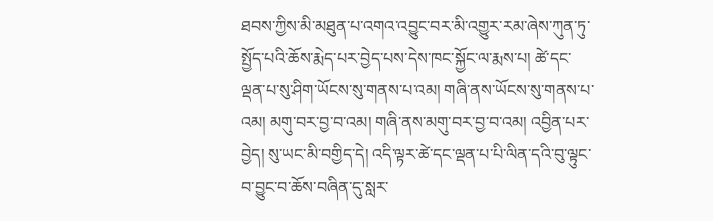ཐབས་ཀྱིས་མི་མཐུན་པ་འགའ་འབྱུང་བར་མི་འགྱུར་རམ་ཞེས་ཀུན་ཏུ་སྤྱོད་པའི་ཆོས་རྨེད་པར་བྱེད་པས་དེས་ཁང་སྐྱོང་ལ་རྨས་པ། ཚེ་དང་ལྡན་པ་སུ་ཤིག་ཡོངས་སུ་གནས་པ་འམ། གཞི་ནས་ཡོངས་སུ་གནས་པ་འམ། མགུ་བར་བྱ་བ་འམ། གཞི་ནས་མགུ་བར་བྱ་བ་འམ། འབྱིན་པར་བྱེད། སུ་ཡང་མི་བགྱིད་དེ། འདི་ལྟར་ཚེ་དང་ལྡན་པ་པི་ལིན་དའི་བུ་ལྟུང་བ་བྱུང་བ་ཆོས་བཞིན་དུ་སླར་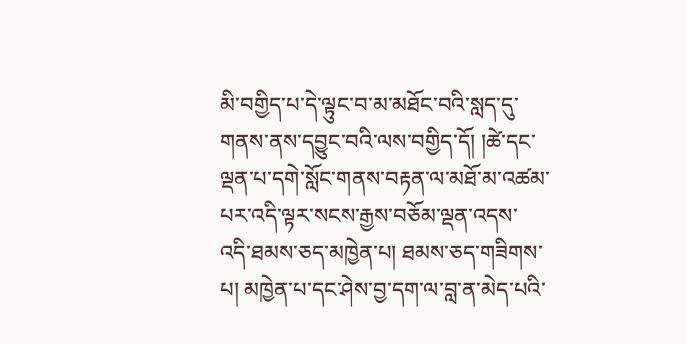མི་བགྱིད་པ་དེ་ལྟུང་བ་མ་མཐོང་བའི་སླད་དུ་གནས་ནས་དབྱུང་བའི་ལས་བགྱིད་དོ། །ཚེ་དང་ལྡན་པ་དགེ་སློང་གནས་བརྟན་ལ་མཐོ་མ་འཚམ་པར་འདི་ལྟར་སངས་རྒྱས་བཅོམ་ལྡན་འདས་འདི་ཐམས་ཅད་མཁྱེན་པ། ཐམས་ཅད་གཟིགས་པ། མཁྱེན་པ་དང་ཤེས་བྱ་དག་ལ་བླ་ན་མེད་པའི་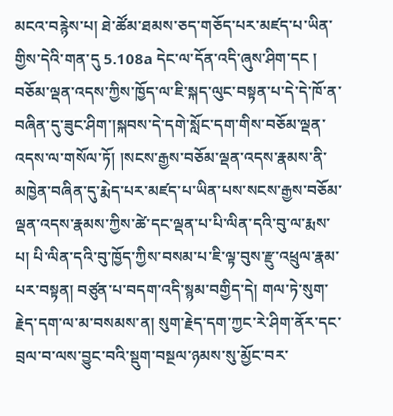མངའ་བརྙེས་པ། ཐེ་ཚོམ་ཐམས་ཅད་གཅོད་པར་མཛད་པ་ཡིན་གྱིས་དེའི་གན་དུ 5.108a དེང་ལ་དོན་འདི་ཞུས་ཤིག་དང ། བཅོམ་ལྡན་འདས་ཀྱིས་ཁྱོད་ལ་ཇི་སྐད་ལུང་བསྟན་པ་དེ་དེ་ཁོ་ན་བཞིན་དུ་ཟུང་ཤིག་།སྐབས་དེ་དགེ་སློང་དག་གིས་བཅོམ་ལྡན་འདས་ལ་གསོལ་ཏོ། །སངས་རྒྱས་བཅོམ་ལྡན་འདས་རྣམས་ནི་མཁྱེན་བཞིན་དུ་རྨེད་པར་མཛད་པ་ཡིན་པས་སངས་རྒྱས་བཅོམ་ལྡན་འདས་རྣམས་ཀྱིས་ཚེ་དང་ལྡན་པ་པི་ལིན་དའི་བུ་ལ་རྨས་པ། པི་ལིན་དའི་བུ་ཁྱོད་ཀྱིས་བསམ་པ་ཇི་ལྟ་བུས་རྫུ་འཕྲུལ་རྣམ་པར་བསྟན། བཙུན་པ་བདག་འདི་སྙམ་བགྱིད་དེ། གལ་ཏེ་སུག་རྗེད་དག་ལ་མ་བསམས་ན། སུག་རྗེད་དག་ཀྱང་རེ་ཤིག་ནོར་དང་བྲལ་བ་ལས་བྱུང་བའི་སྡུག་བསྔལ་ཉམས་སུ་མྱོང་བར་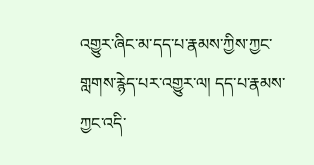འགྱུར་ཞིང་མ་དད་པ་རྣམས་ཀྱིས་ཀྱང་གླགས་རྙེད་པར་འགྱུར་ལ། དད་པ་རྣམས་ཀྱང་འདི་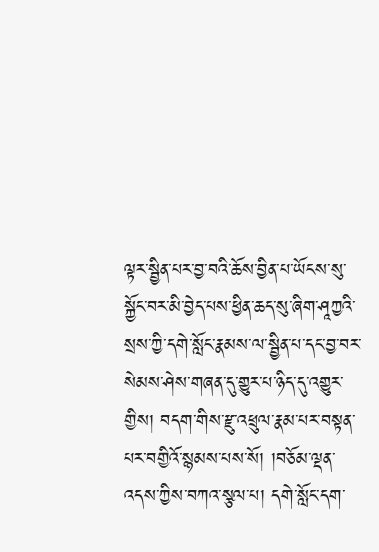ལྟར་སྦྱིན་པར་བྱ་བའི་ཆོས་བྱིན་པ་ཡོངས་སུ་སྐྱོང་བར་མི་བྱེད་པས་ཕྱིན་ཆད་སུ་ཞིག་ཤཱཀྱའི་སྲས་ཀྱི་དགེ་སློང་རྣམས་ལ་སྦྱིན་པ་དང་བྱ་བར་སེམས་ཤེས་གཞན་དུ་གྱུར་པ་ཉིད་དུ་འགྱུར་གྱིས། བདག་གིས་རྫུ་འཕྲུལ་རྣམ་པར་བསྟན་པར་བགྱིའོ་སྙམས་པས་སོ། །བཅོམ་ལྡན་འདས་ཀྱིས་བཀའ་སྩལ་པ། དགེ་སློང་དག་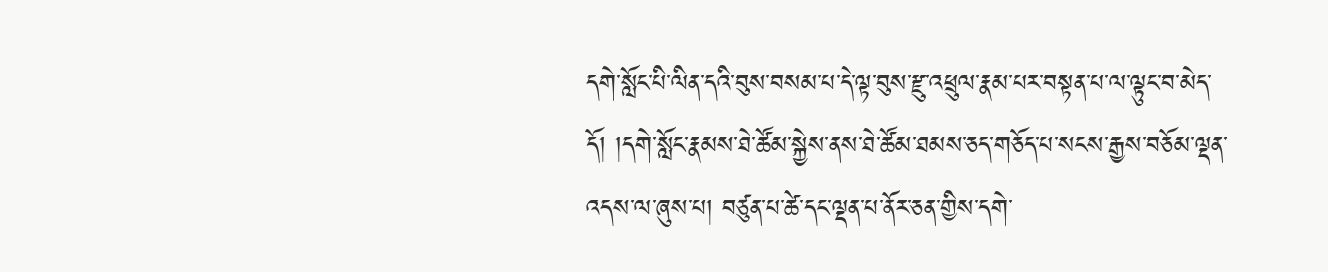དགེ་སློང་པི་ལིན་དའི་བུས་བསམ་པ་དེ་ལྟ་བུས་རྫུ་འཕྲུལ་རྣམ་པར་བསྟན་པ་ལ་ལྟུང་བ་མེད་དོ། །དགེ་སློང་རྣམས་ཐེ་ཚོམ་སྐྱེས་ནས་ཐེ་ཚོམ་ཐམས་ཅད་གཅོད་པ་སངས་རྒྱས་བཅོམ་ལྡན་འདས་ལ་ཞུས་པ། བཙུན་པ་ཚེ་དང་ལྡན་པ་ནོར་ཅན་གྱིས་དགེ་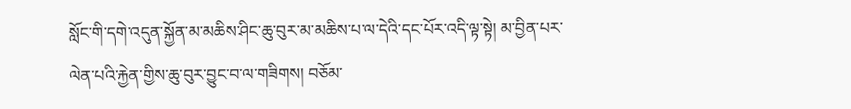སློང་གི་དགེ་འདུན་སྐྱོན་མ་མཆིས་ཤིང་ཆུ་བུར་མ་མཆིས་པ་ལ་དེའི་དང་པོར་འདི་ལྟ་སྟེ། མ་བྱིན་པར་ལེན་པའི་རྐྱེན་གྱིས་ཆུ་བུར་བྱུང་བ་ལ་གཟིགས། བཅོམ་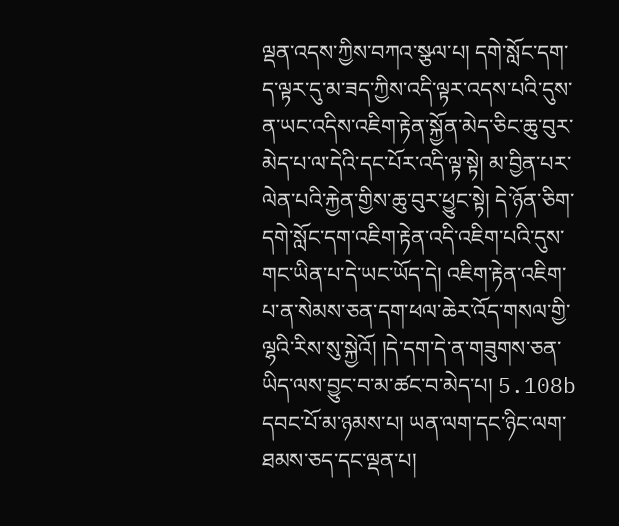ལྡན་འདས་ཀྱིས་བཀའ་སྩལ་པ། དགེ་སློང་དག་ད་ལྟར་དུ་མ་ཟད་ཀྱིས་འདི་ལྟར་འདས་པའི་དུས་ན་ཡང་འདིས་འཇིག་རྟེན་སྐྱོན་མེད་ཅིང་ཆུ་བུར་མེད་པ་ལ་དེའི་དང་པོར་འདི་ལྟ་སྟེ། མ་བྱིན་པར་ལེན་པའི་རྐྱེན་གྱིས་ཆུ་བུར་ཕྱུང་སྟེ། དེ་ཉོན་ཅིག་དགེ་སློང་དག་འཇིག་རྟེན་འདི་འཇིག་པའི་དུས་གང་ཡིན་པ་དེ་ཡང་ཡོད་དེ། འཇིག་རྟེན་འཇིག་པ་ན་སེམས་ཅན་དག་ཕལ་ཆེར་འོད་གསལ་གྱི་ལྷའི་རིས་སུ་སྐྱེའོ། །དེ་དག་དེ་ན་གཟུགས་ཅན་ཡིད་ལས་བྱུང་བ་མ་ཚང་བ་མེད་པ། 5.108b དབང་པོ་མ་ཉམས་པ། ཡན་ལག་དང་ཉིང་ལག་ཐམས་ཅད་དང་ལྡན་པ།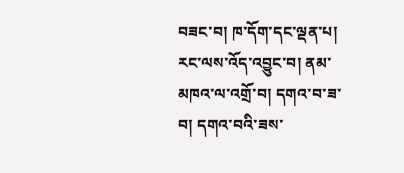བཟང་བ། ཁ་དོག་དང་ལྡན་པ། རང་ལས་འོད་འབྱུང་བ། ནམ་མཁའ་ལ་འགྲོ་བ། དགའ་བ་ཟ་བ། དགའ་བའི་ཟས་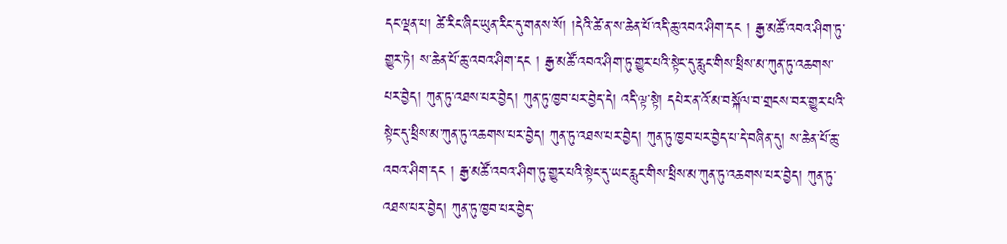དང་ལྡན་པ། ཚེ་རིང་ཞིང་ཡུན་རིང་དུ་གནས་སོ། །དེའི་ཚེ་ན་ས་ཆེན་པོ་འདི་ཆུ་འབའ་ཤིག་དང ། རྒྱ་མཚོ་འབའ་ཤིག་ཏུ་གྱུར་ཏེ། ས་ཆེན་པོ་ཆུ་འབའ་ཤིག་དང ། རྒྱ་མཚོ་འབའ་ཤིག་ཏུ་གྱུར་པའི་སྟེང་དུ་རླུང་གིས་ཕྲིས་མ་ཀུན་ཏུ་འཆགས་པར་བྱེད། ཀུན་ཏུ་འཐས་པར་བྱེད། ཀུན་ཏུ་ཁྱབ་པར་བྱེད་དེ། འདི་ལྟ་སྟེ། དཔེར་ན་འོ་མ་བསྐོལ་བ་གྲངས་བར་གྱུར་པའི་སྟེང་དུ་ཕྲིས་མ་ཀུན་ཏུ་འཆགས་པར་བྱེད། ཀུན་ཏུ་འཐས་པར་བྱེད། ཀུན་ཏུ་ཁྱབ་པར་བྱེད་པ་དེ་བཞིན་དུ། ས་ཆེན་པོ་ཆུ་འབའ་ཤིག་དང ། རྒྱ་མཚོ་འབའ་ཤིག་ཏུ་གྱུར་པའི་སྟེང་དུ་ཡང་རླུང་གིས་ཕྲིས་མ་ཀུན་ཏུ་འཆགས་པར་བྱེད། ཀུན་ཏུ་འཐས་པར་བྱེད། ཀུན་ཏུ་ཁྱབ་པར་བྱེད་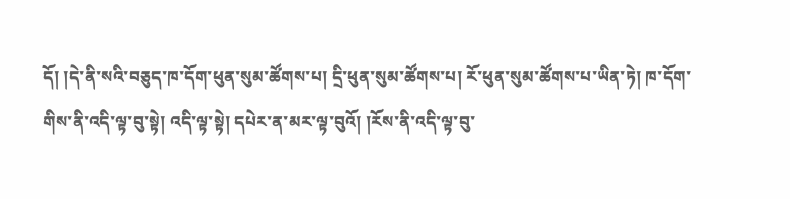དོ། །དེ་ནི་སའི་བཅུད་ཁ་དོག་ཕུན་སུམ་ཚོགས་པ། དྲི་ཕུན་སུམ་ཚོགས་པ། རོ་ཕུན་སུམ་ཚོགས་པ་ཡིན་ཏེ། ཁ་དོག་གིས་ནི་འདི་ལྟ་བུ་སྟེ། འདི་ལྟ་སྟེ། དཔེར་ན་མར་ལྟ་བུའོ། །རོས་ནི་འདི་ལྟ་བུ་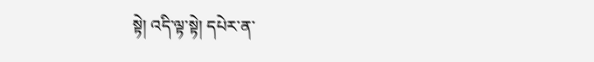སྟེ། འདི་ལྟ་སྟེ། དཔེར་ན་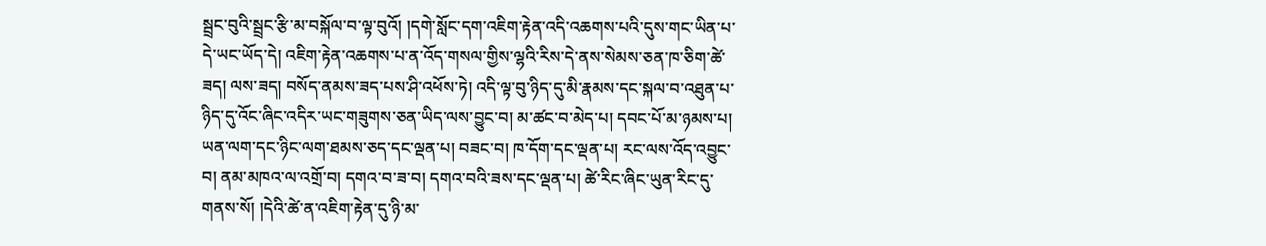སྦྲང་བུའི་སྦྲང་རྩི་མ་བསྐོལ་བ་ལྟ་བུའོ། །དགེ་སློང་དག་འཇིག་རྟེན་འདི་འཆགས་པའི་དུས་གང་ཡིན་པ་དེ་ཡང་ཡོད་དེ། འཇིག་རྟེན་འཆགས་པ་ན་འོད་གསལ་གྱིས་ལྷའི་རིས་དེ་ནས་སེམས་ཅན་ཁ་ཅིག་ཚེ་ཟད། ལས་ཟད། བསོད་ནམས་ཟད་པས་ཤི་འཕོས་ཏེ། འདི་ལྟ་བུ་ཉིད་དུ་མི་རྣམས་དང་སྐལ་བ་འཐུན་པ་ཉིད་དུ་འོང་ཞིང་འདིར་ཡང་གཟུགས་ཅན་ཡིད་ལས་བྱུང་བ། མ་ཚང་བ་མེད་པ། དབང་པོ་མ་ཉམས་པ། ཡན་ལག་དང་ཉིང་ལག་ཐམས་ཅད་དང་ལྡན་པ། བཟང་བ། ཁ་དོག་དང་ལྡན་པ། རང་ལས་འོད་འབྱུང་བ། ནམ་མཁའ་ལ་འགྲོ་བ། དགའ་བ་ཟ་བ། དགའ་བའི་ཟས་དང་ལྡན་པ། ཚེ་རིང་ཞིང་ཡུན་རིང་དུ་གནས་སོ། །དེའི་ཚེ་ན་འཇིག་རྟེན་དུ་ཉི་མ་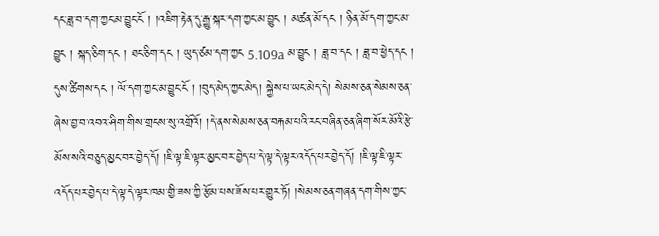དང་ཟླ་བ་དག་ཀྱང་མ་བྱུང་ངོ ། །འཇིག་རྟེན་དུ་རྒྱུ་སྐར་དག་ཀྱང་མ་བྱུང ། མཚན་མོ་དང ། ཉིན་མོ་དག་ཀྱང་མ་བྱུང ། སྐད་ཅིག་དང ། ཐང་ཅིག་དང ། ཡུད་ཙམ་དག་ཀྱང 5.109a མ་བྱུང ། ཟླ་བ་དང ། ཟླ་བ་ཕྱེད་དང ། དུས་ཚིགས་དང ། ལོ་དག་ཀྱང་མ་བྱུང་ངོ ། །བུད་མེད་ཀྱང་མེད། སྐྱེས་པ་ཡང་མེད་དེ། སེམས་ཅན་སེམས་ཅན་ཞེས་བྱ་བ་འབའ་ཤིག་གིས་གྲངས་སུ་འགྲོའོ། །དེ་ནས་སེམས་ཅན་བརྐམ་པའི་རང་བཞིན་ཅན་ཞིག་སོར་མོའི་རྩེ་མོས་སའི་བཅུད་མྱང་བར་བྱེད་དོ། །ཇི་ལྟ་ཇི་ལྟར་མྱང་བར་བྱེད་པ་དེ་ལྟ་དེ་ལྟར་འདོད་པར་བྱེད་དོ། །ཇི་ལྟ་ཇི་ལྟར་འདོད་པར་བྱེད་པ་དེ་ལྟ་དེ་ལྟར་ཁམ་གྱི་ཟས་ཀྱི་རྩོམ་པས་ཟོས་པར་གྱུར་ཏོ། །སེམས་ཅན་གཞན་དག་གིས་ཀྱང་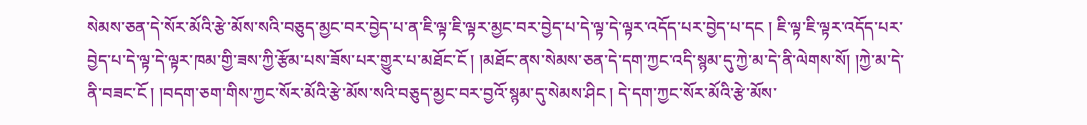སེམས་ཅན་དེ་སོར་མོའི་རྩེ་མོས་སའི་བཅུད་མྱང་བར་བྱེད་པ་ན་ཇི་ལྟ་ཇི་ལྟར་མྱང་བར་བྱེད་པ་དེ་ལྟ་དེ་ལྟར་འདོད་པར་བྱེད་པ་དང ། ཇི་ལྟ་ཇི་ལྟར་འདོད་པར་བྱེད་པ་དེ་ལྟ་དེ་ལྟར་ཁམ་གྱི་ཟས་ཀྱི་རྩོམ་པས་ཟོས་པར་གྱུར་པ་མཐོང་ངོ ། །མཐོང་ནས་སེམས་ཅན་དེ་དག་ཀྱང་འདི་སྙམ་དུ་ཀྱེ་མ་དེ་ནི་ལེགས་སོ། །ཀྱེ་མ་དེ་ནི་བཟང་ངོ ། །བདག་ཅག་གིས་ཀྱང་སོར་མོའི་རྩེ་མོས་སའི་བཅུད་མྱང་བར་བྱའོ་སྙམ་དུ་སེམས་ཤིང ། དེ་དག་ཀྱང་སོར་མོའི་རྩེ་མོས་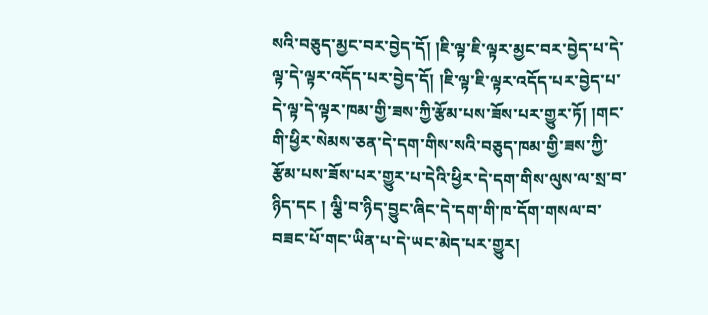སའི་བཅུད་མྱང་བར་བྱེད་དོ། །ཇི་ལྟ་ཇི་ལྟར་མྱང་བར་བྱེད་པ་དེ་ལྟ་དེ་ལྟར་འདོད་པར་བྱེད་དོ། །ཇི་ལྟ་ཇི་ལྟར་འདོད་པར་བྱེད་པ་དེ་ལྟ་དེ་ལྟར་ཁམ་གྱི་ཟས་ཀྱི་རྩོམ་པས་ཟོས་པར་གྱུར་ཏོ། །གང་གི་ཕྱིར་སེམས་ཅན་དེ་དག་གིས་སའི་བཅུད་ཁམ་གྱི་ཟས་ཀྱི་རྩོམ་པས་ཟོས་པར་གྱུར་པ་དེའི་ཕྱིར་དེ་དག་གིས་ལུས་ལ་སྲ་བ་ཉིད་དང ། ལྕི་བ་ཉིད་བྱུང་ཞིང་དེ་དག་གི་ཁ་དོག་གསལ་བ་བཟང་པོ་གང་ཡིན་པ་དེ་ཡང་མེད་པར་གྱུར།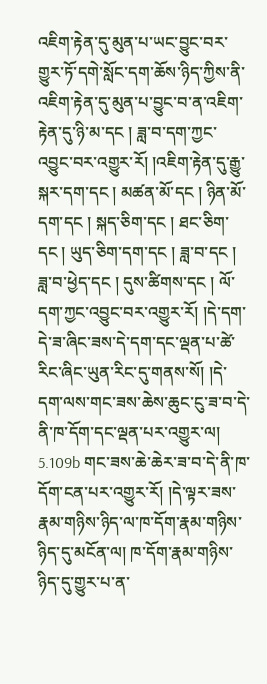འཇིག་རྟེན་དུ་མུན་པ་ཡང་བྱུང་བར་གྱུར་ཏོ་དགེ་སློང་དག་ཆོས་ཉིད་ཀྱིས་ནི་འཇིག་རྟེན་དུ་མུན་པ་བྱུང་བ་ན་འཇིག་རྟེན་དུ་ཉི་མ་དང ། ཟླ་བ་དག་ཀྱང་འབྱུང་བར་འགྱུར་རོ། །འཇིག་རྟེན་དུ་རྒྱུ་སྐར་དག་དང ། མཚན་མོ་དང ། ཉིན་མོ་དག་དང ། སྐད་ཅིག་དང ། ཐང་ཅིག་དང ། ཡུད་ཅིག་དག་དང ། ཟླ་བ་དང ། ཟླ་བ་ཕྱེད་དང ། དུས་ཚིགས་དང ། ལོ་དག་ཀྱང་འབྱུང་བར་འགྱུར་རོ། །དེ་དག་དེ་ཟ་ཞིང་ཟས་དེ་དག་དང་ལྡན་པ་ཚེ་རིང་ཞིང་ཡུན་རིང་དུ་གནས་སོ། །དེ་དག་ལས་གང་ཟས་ཆེས་ཆུང་ངུ་ཟ་བ་དེ་ནི་ཁ་དོག་དང་ལྡན་པར་འགྱུར་ལ། 5.109b གང་ཟས་ཆེ་ཆེར་ཟ་བ་དེ་ནི་ཁ་དོག་ངན་པར་འགྱུར་རོ། །དེ་ལྟར་ཟས་རྣམ་གཉིས་ཉིད་ལ་ཁ་དོག་རྣམ་གཉིས་ཉིད་དུ་མངོན་ལ། ཁ་དོག་རྣམ་གཉིས་ཉིད་དུ་གྱུར་པ་ན་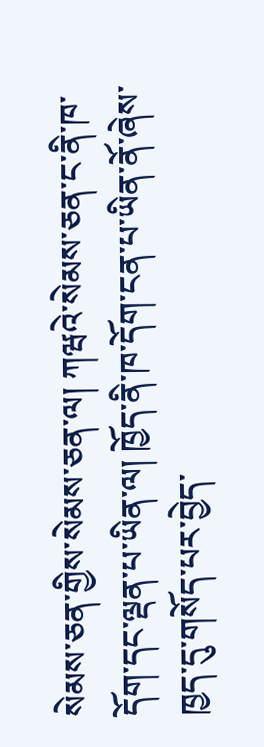སེམས་ཅན་གྱིས་སེམས་ཅན་ལ། ཀཝའེ་སེམས་ཅན་ང་ནི་ཁ་དོག་དང་ལྡན་པ་ཡིན་ལ། ཁྱོད་ནི་ཁ་དོག་ངན་པ་ཡིན་ནོ་ཞེས་ཁྱད་དུ་གསོད་པར་བྱེད་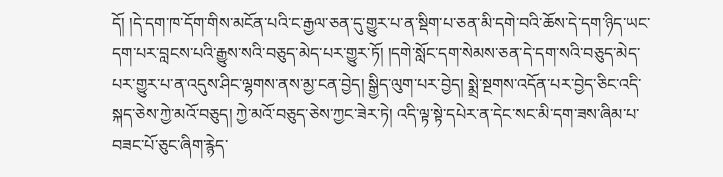དོ། །དེ་དག་ཁ་དོག་གིས་མངོན་པའི་ང་རྒྱལ་ཅན་དུ་གྱུར་པ་ན་སྡིག་པ་ཅན་མི་དགེ་བའི་ཆོས་དེ་དག་ཉིད་ཡང་དག་པར་བླངས་པའི་རྒྱུས་སའི་བཅུད་མེད་པར་གྱུར་ཏོ། །དགེ་སློང་དག་སེམས་ཅན་དེ་དག་སའི་བཅུད་མེད་པར་གྱུར་པ་ན་འདུས་ཤིང་ལྷགས་ནས་མྱ་ངན་བྱེད། སྒྱིད་ལུག་པར་བྱེད། སྨྲེ་སྔགས་འདོན་པར་བྱེད་ཅིང་འདི་སྐད་ཅེས་ཀྱེ་མའོ་བཅུད། ཀྱེ་མའོ་བཅུད་ཅེས་ཀྱང་ཟེར་ཏེ། འདི་ལྟ་སྟེ་དཔེར་ན་དེང་སང་མི་དག་ཟས་ཞིམ་པ་བཟང་པོ་ཅུང་ཞིག་རྙེད་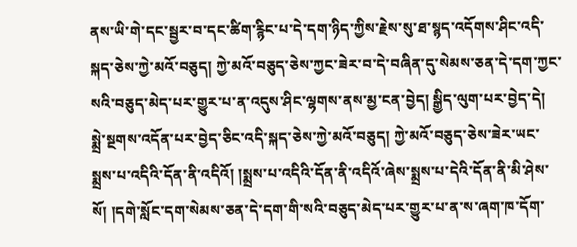ནས་ཡི་གེ་དང་སྦྱར་བ་དང་ཚིག་རྙིང་པ་དེ་དག་ཉིད་ཀྱིས་རྗེས་སུ་ཐ་སྙད་འདོགས་ཤིང་འདི་སྐད་ཅེས་ཀྱེ་མའོ་བཅུད། ཀྱེ་མའོ་བཅུད་ཅེས་ཀྱང་ཟེར་བ་དེ་བཞིན་དུ་སེམས་ཅན་དེ་དག་ཀྱང་སའི་བཅུད་མེད་པར་གྱུར་པ་ན་འདུས་ཤིང་ལྷགས་ནས་མྱ་ངན་བྱེད། སྒྱིད་ལུག་པར་བྱེད་དེ། སྨྲེ་སྔགས་འདོན་པར་བྱེད་ཅིང་འདི་སྐད་ཅེས་ཀྱེ་མའོ་བཅུད། ཀྱེ་མའོ་བཅུད་ཅེས་ཟེར་ཡང་སྨྲས་པ་འདིའི་དོན་ནི་འདིའོ། །སྨྲས་པ་འདིའི་དོན་ནི་འདིའོ་ཞེས་སྨྲས་པ་དེའི་དོན་ནི་མི་ཤེས་སོ། །དགེ་སློང་དག་སེམས་ཅན་དེ་དག་གི་སའི་བཅུད་མེད་པར་གྱུར་པ་ན་ས་ཞག་ཁ་དོག་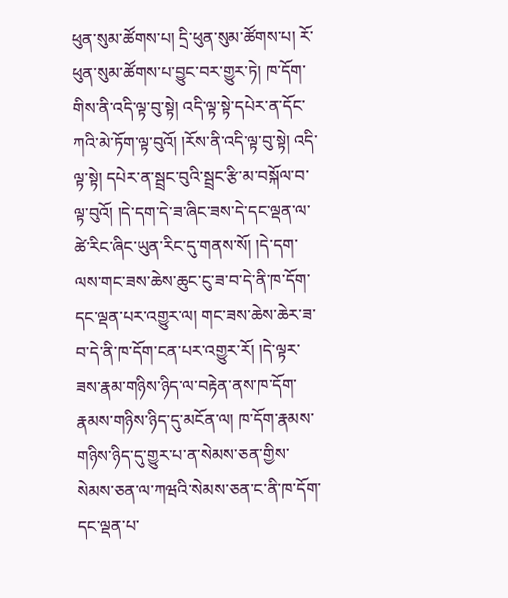ཕུན་སུམ་ཚོགས་པ། དྲི་ཕུན་སུམ་ཚོགས་པ། རོ་ཕུན་སུམ་ཚོགས་པ་བྱུང་བར་གྱུར་ཏེ། ཁ་དོག་གིས་ནི་འདི་ལྟ་བུ་སྟེ། འདི་ལྟ་སྟེ་དཔེར་ན་དོང་ཀའི་མེ་ཏོག་ལྟ་བུའོ། །རོས་ནི་འདི་ལྟ་བུ་སྟེ། འདི་ལྟ་སྟེ། དཔེར་ན་སྦྲང་བུའི་སྦྲང་རྩི་མ་བསྐོལ་བ་ལྟ་བུའོ། །དེ་དག་དེ་ཟ་ཞིང་ཟས་དེ་དང་ལྡན་ལ་ཚེ་རིང་ཞིང་ཡུན་རིང་དུ་གནས་སོ། །དེ་དག་ལས་གང་ཟས་ཆེས་ཆུང་ངུ་ཟ་བ་དེ་ནི་ཁ་དོག་དང་ལྡན་པར་འགྱུར་ལ། གང་ཟས་ཆེས་ཆེར་ཟ་བ་དེ་ནི་ཁ་དོག་ངན་པར་འགྱུར་རོ། །དེ་ལྟར་ཟས་རྣམ་གཉིས་ཉིད་ལ་བརྟེན་ནས་ཁ་དོག་རྣམས་གཉིས་ཉིད་དུ་མངོན་ལ། ཁ་དོག་རྣམས་གཉིས་ཉིད་དུ་གྱུར་པ་ན་སེམས་ཅན་གྱིས་སེམས་ཅན་ལ་ཀཝའི་སེམས་ཅན་ང་ནི་ཁ་དོག་དང་ལྡན་པ་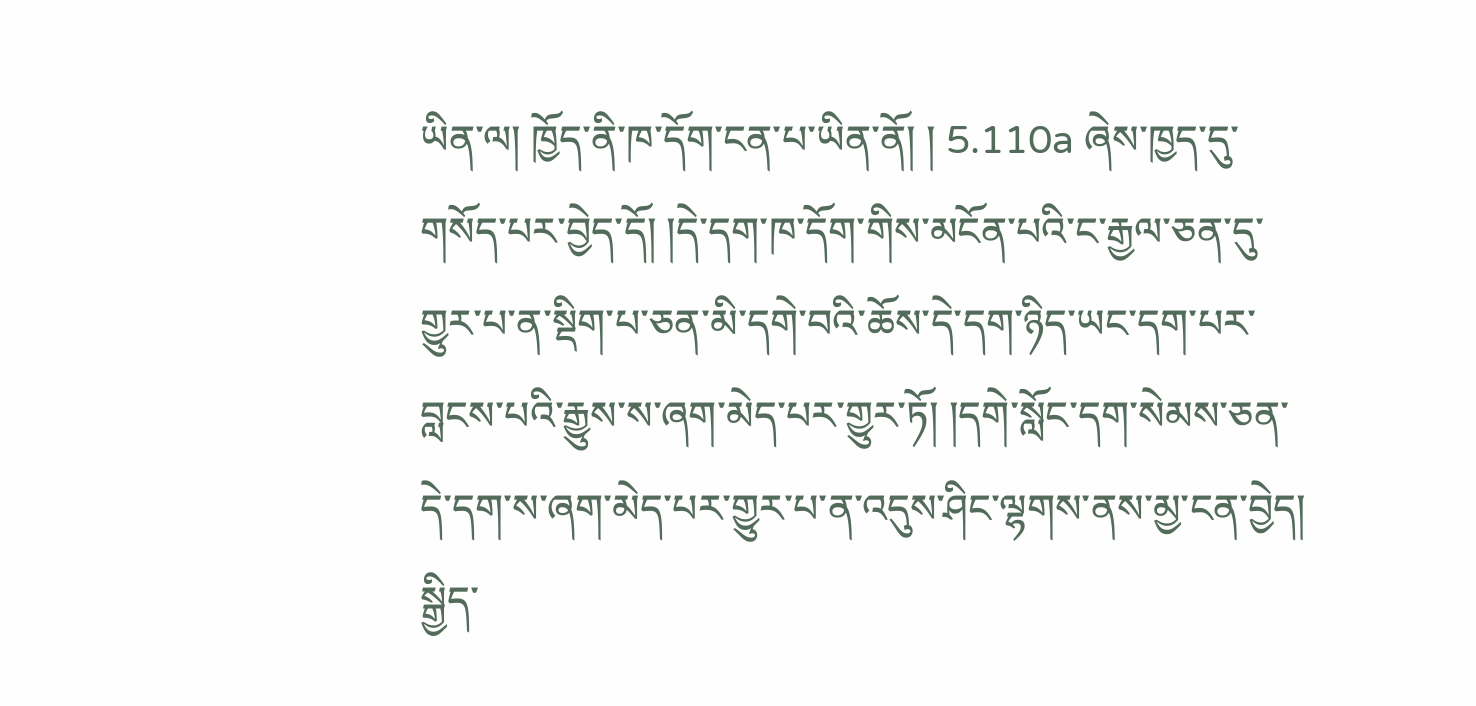ཡིན་ལ། ཁྱོད་ནི་ཁ་དོག་ངན་པ་ཡིན་ནོ། ། 5.110a ཞེས་ཁྱད་དུ་གསོད་པར་བྱེད་དོ། །དེ་དག་ཁ་དོག་གིས་མངོན་པའི་ང་རྒྱལ་ཅན་དུ་གྱུར་པ་ན་སྡིག་པ་ཅན་མི་དགེ་བའི་ཆོས་དེ་དག་ཉིད་ཡང་དག་པར་བླངས་པའི་རྒྱུས་ས་ཞག་མེད་པར་གྱུར་ཏོ། །དགེ་སློང་དག་སེམས་ཅན་དེ་དག་ས་ཞག་མེད་པར་གྱུར་པ་ན་འདུས་ཤིང་ལྷགས་ནས་མྱ་ངན་བྱེད། སྒྱིད་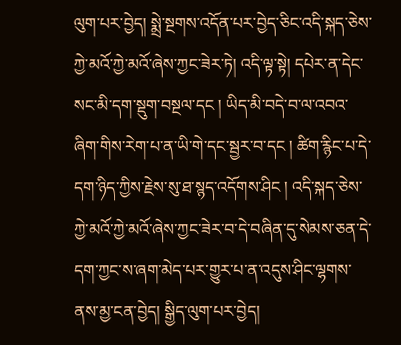ལུག་པར་བྱེད། སྨྲེ་སྔགས་འདོན་པར་བྱེད་ཅིང་འདི་སྐད་ཅེས་ཀྱེ་མའོ་ཀྱེ་མའོ་ཞེས་ཀྱང་ཟེར་ཏེ། འདི་ལྟ་སྟེ། དཔེར་ན་དེང་སང་མི་དག་སྡུག་བསྔལ་དང ། ཡིད་མི་བདེ་བ་ལ་འབའ་ཞིག་གིས་རེག་པ་ན་ཡི་གེ་དང་སྦྱར་བ་དང ། ཚིག་རྙིང་པ་དེ་དག་ཉིད་ཀྱིས་རྗེས་སུ་ཐ་སྙད་འདོགས་ཤིང ། འདི་སྐད་ཅེས་ཀྱེ་མའོ་ཀྱེ་མའོ་ཞེས་ཀྱང་ཟེར་བ་དེ་བཞིན་དུ་སེམས་ཅན་དེ་དག་ཀྱང་ས་ཞག་མེད་པར་གྱུར་པ་ན་འདུས་ཤིང་ལྷགས་ནས་མྱ་ངན་བྱེད། སྒྱིད་ལུག་པར་བྱེད།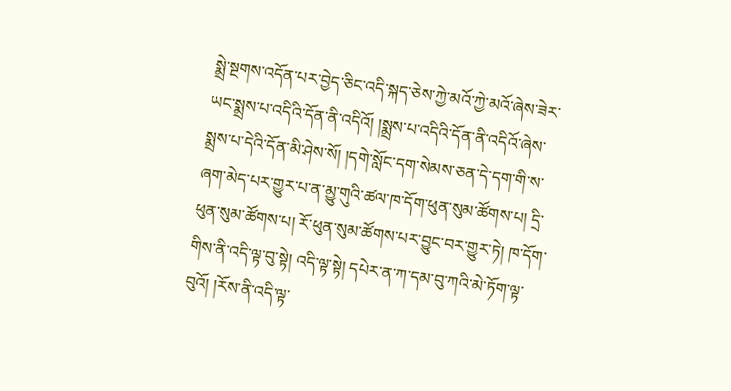སྨྲེ་སྔགས་འདོན་པར་བྱེད་ཅིང་འདི་སྐད་ཅེས་ཀྱེ་མའོ་ཀྱེ་མའོ་ཞེས་ཟེར་ཡང་སྨྲས་པ་འདིའི་དོན་ནི་འདིའོ། །སྨྲས་པ་འདིའི་དོན་ནི་འདིའོ་ཞེས་སྨྲས་པ་དེའི་དོན་མི་ཤེས་སོ། །དགེ་སློང་དག་སེམས་ཅན་དེ་དག་གི་ས་ཞག་མེད་པར་གྱུར་པ་ན་མྱུ་གུའི་ཚལ་ཁ་དོག་ཕུན་སུམ་ཚོགས་པ། དྲི་ཕུན་སུམ་ཚོགས་པ། རོ་ཕུན་སུམ་ཚོགས་པར་བྱུང་བར་གྱུར་ཏེ། ཁ་དོག་གིས་ནི་འདི་ལྟ་བུ་སྟེ། འདི་ལྟ་སྟེ། དཔེར་ན་ཀ་དམ་བུ་ཀའི་མེ་ཏོག་ལྟ་བུའོ། །རོས་ནི་འདི་ལྟ་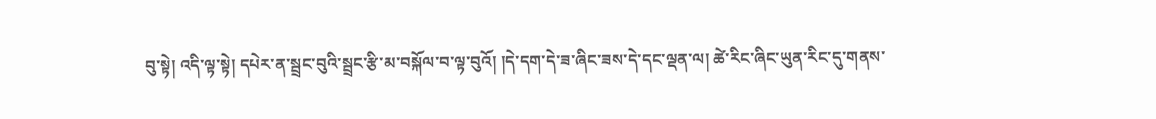བུ་སྟེ། འདི་ལྟ་སྟེ། དཔེར་ན་སྦྲང་བུའི་སྦྲང་རྩི་མ་བསྐོལ་བ་ལྟ་བུའོ། །དེ་དག་དེ་ཟ་ཞིང་ཟས་དེ་དང་ལྡན་ལ། ཚེ་རིང་ཞིང་ཡུན་རིང་དུ་གནས་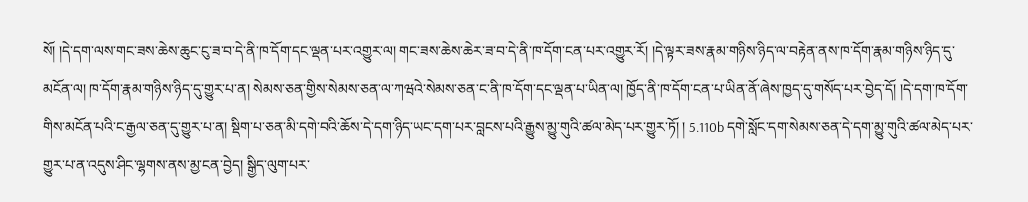སོ། །དེ་དག་ལས་གང་ཟས་ཆེས་ཆུང་ངུ་ཟ་བ་དེ་ནི་ཁ་དོག་དང་ལྡན་པར་འགྱུར་ལ། གང་ཟས་ཆེས་ཆེར་ཟ་བ་དེ་ནི་ཁ་དོག་ངན་པར་འགྱུར་རོ། །དེ་ལྟར་ཟས་རྣམ་གཉིས་ཉིད་ལ་བརྟེན་ནས་ཁ་དོག་རྣམ་གཉིས་ཉིད་དུ་མངོན་ལ། ཁ་དོག་རྣམ་གཉིས་ཉིད་དུ་གྱུར་པ་ན། སེམས་ཅན་གྱིས་སེམས་ཅན་ལ་ཀཝའེ་སེམས་ཅན་ང་ནི་ཁ་དོག་དང་ལྡན་པ་ཡིན་ལ། ཁྱོད་ནི་ཁ་དོག་ངན་པ་ཡིན་ནོ་ཞེས་ཁྱད་དུ་གསོད་པར་བྱེད་དོ། །དེ་དག་ཁ་དོག་གིས་མངོན་པའི་ང་རྒྱལ་ཅན་དུ་གྱུར་པ་ན། སྡིག་པ་ཅན་མི་དགེ་བའི་ཆོས་དེ་དག་ཉིད་ཡང་དག་པར་བླངས་པའི་རྒྱུས་མྱུ་གུའི་ཚལ་མེད་པར་གྱུར་ཏོ། ། 5.110b དགེ་སློང་དག་སེམས་ཅན་དེ་དག་མྱུ་གུའི་ཚལ་མེད་པར་གྱུར་པ་ན་འདུས་ཤིང་ལྷགས་ནས་མྱ་ངན་བྱེད། སྒྱིད་ལུག་པར་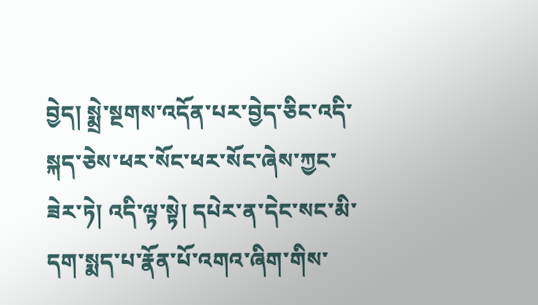བྱེད། སྨྲེ་སྔགས་འདོན་པར་བྱེད་ཅིང་འདི་སྐད་ཅེས་ཕར་སོང་ཕར་སོང་ཞེས་ཀྱང་ཟེར་ཏེ། འདི་ལྟ་སྟེ། དཔེར་ན་དེང་སང་མི་དག་སྨད་པ་རྣོན་པོ་འགའ་ཞིག་གིས་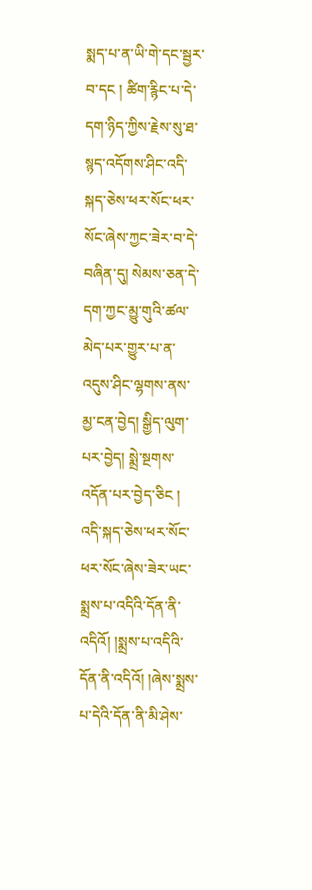སྨད་པ་ན་ཡི་གེ་དང་སྦྱར་བ་དང ། ཚིག་རྙིང་པ་དེ་དག་ཉིད་ཀྱིས་རྗེས་སུ་ཐ་སྙད་འདོགས་ཤིང་འདི་སྐད་ཅེས་ཕར་སོང་ཕར་སོང་ཞེས་ཀྱང་ཟེར་བ་དེ་བཞིན་དུ། སེམས་ཅན་དེ་དག་ཀྱང་མྱུ་གུའི་ཚལ་མེད་པར་གྱུར་པ་ན་འདུས་ཤིང་ལྷགས་ནས་མྱ་ངན་བྱེད། སྒྱིད་ལུག་པར་བྱེད། སྨྲེ་སྔགས་འདོན་པར་བྱེད་ཅིང ། འདི་སྐད་ཅེས་ཕར་སོང་ཕར་སོང་ཞེས་ཟེར་ཡང་སྨྲས་པ་འདིའི་དོན་ནི་འདིའོ། །སྨྲས་པ་འདིའི་དོན་ནི་འདིའོ། །ཞེས་སྨྲས་པ་དེའི་དོན་ནི་མི་ཤེས་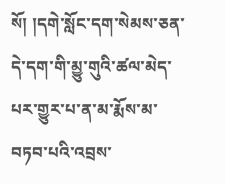སོ། །དགེ་སློང་དག་སེམས་ཅན་དེ་དག་གི་མྱུ་གུའི་ཚལ་མེད་པར་གྱུར་པ་ན་མ་རྨོས་མ་བཏབ་པའི་འབྲས་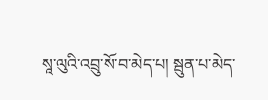སཱ་ལུའི་འབྲུ་སོ་བ་མེད་པ། སྦུན་པ་མེད་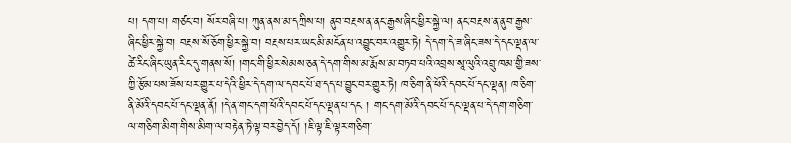པ། དག་པ། གཙང་བ། སོར་བཞི་པ། ཀུན་ནས་མ་དཀྲིས་པ། ནུབ་བརྔས་ན་ནང་རྒྱས་ཞིང་ཕྱིར་སྐྱེ་ལ། ནང་བརྔས་ན་ནུབ་རྒྱས་ཞིང་ཕྱིར་སྐྱེ་བ། བརྔས་སོ་ཅོག་ཕྱིར་སྐྱེ་བ། བརྔས་པར་ཡང་མི་མངོན་པ་འབྱུང་བར་འགྱུར་ཏེ། དེ་དག་དེ་ཟ་ཞིང་ཟས་དེ་དང་ལྡན་ལ་ཚེ་རིང་ཞིང་ཡུན་རིང་དུ་གནས་སོ། །གང་གི་ཕྱིར་སེམས་ཅན་དེ་དག་གིས་མ་རྨོས་མ་བཏབ་པའི་འབྲས་སཱ་ལུའི་འབྲུ་ཁམ་གྱི་ཟས་ཀྱི་རྩོམ་པས་ཟོས་པར་གྱུར་པ་དེའི་ཕྱིར་དེ་དག་ལ་དབང་པོ་ཐ་དད་པ་བྱུང་བར་གྱུར་ཏེ། ཁ་ཅིག་ནི་ཕོའི་དབང་པོ་དང་ལྡན། ཁ་ཅིག་ནི་མོའི་དབང་པོ་དང་ལྡན་ནོ། །དེ་ན་གང་དག་ཕོའི་དབང་པོ་དང་ལྡན་པ་དང ། གང་དག་མོའི་དབང་པོ་དང་ལྡན་པ་དེ་དག་གཅིག་ལ་གཅིག་མིག་གིས་མིག་ལ་བརྟེན་ཏེ་ལྟ་བར་བྱེད་དོ། །ཇི་ལྟ་ཇི་ལྟར་གཅིག་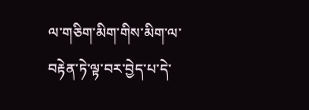ལ་གཅིག་མིག་གིས་མིག་ལ་བརྟེན་ཏེ་ལྟ་བར་བྱེད་པ་དེ་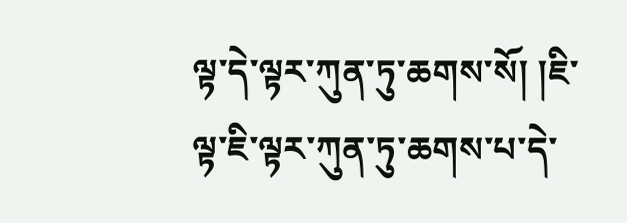ལྟ་དེ་ལྟར་ཀུན་ཏུ་ཆགས་སོ། །ཇི་ལྟ་ཇི་ལྟར་ཀུན་ཏུ་ཆགས་པ་དེ་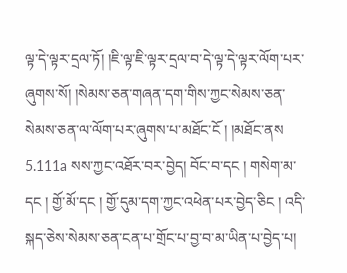ལྟ་དེ་ལྟར་དྲལ་ཏོ། །ཇི་ལྟ་ཇི་ལྟར་དྲལ་བ་དེ་ལྟ་དེ་ལྟར་ལོག་པར་ཞུགས་སོ། །སེམས་ཅན་གཞན་དག་གིས་ཀྱང་སེམས་ཅན་སེམས་ཅན་ལ་ལོག་པར་ཞུགས་པ་མཐོང་ངོ ། །མཐོང་ནས 5.111a སས་ཀྱང་འཐོར་བར་བྱེད། བོང་བ་དང ། གསེག་མ་དང ། གྱོ་མོ་དང ། གྱོ་དུམ་དག་ཀྱང་འཕེན་པར་བྱེད་ཅིང ། འདི་སྐད་ཅེས་སེམས་ཅན་ངན་པ་གྲོང་པ་བྱ་བ་མ་ཡིན་པ་བྱེད་པ།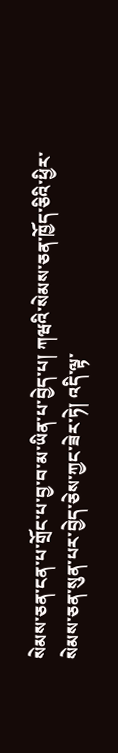སེམས་ཅན་ངན་པ་གྲོང་པ་བྱ་བ་མ་ཡིན་པ་བྱེད་པ། ཀཝའི་སེམས་ཅན་ཁྱོད་ཅིའི་ཕྱིར་སེམས་ཅན་སུན་པར་བྱེད་ཅེས་ཀྱང་ཟེར་ཏེ། འདི་ལྟ་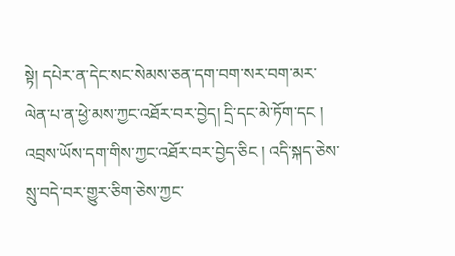སྟེ། དཔེར་ན་དེང་སང་སེམས་ཅན་དག་བག་སར་བག་མར་ལེན་པ་ན་ཕྱེ་མས་ཀྱང་འཐོར་བར་བྱེད། དྲི་དང་མེ་ཏོག་དང ། འབྲས་ཡོས་དག་གིས་ཀྱང་འཐོར་བར་བྱེད་ཅིང ། འདི་སྐད་ཅེས་སྲུ་བདེ་བར་གྱུར་ཅིག་ཅེས་ཀྱང་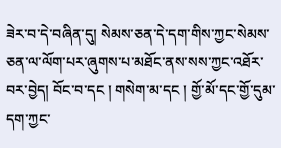ཟེར་བ་དེ་བཞིན་དུ། སེམས་ཅན་དེ་དག་གིས་ཀྱང་སེམས་ཅན་ལ་ལོག་པར་ཞུགས་པ་མཐོང་ནས་སས་ཀྱང་འཐོར་བར་བྱེད། བོང་བ་དང ། གསེག་མ་དང ། གྱོ་མོ་དང་གྱོ་དུམ་དག་ཀྱང་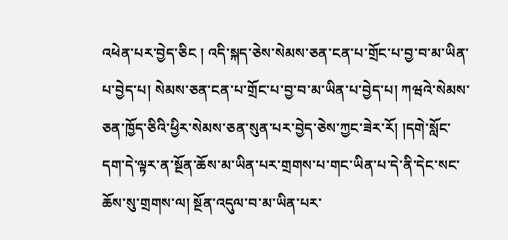འཕེན་པར་བྱེད་ཅིང ། འདི་སྐད་ཅེས་སེམས་ཅན་ངན་པ་གྲོང་པ་བྱ་བ་མ་ཡིན་པ་བྱེད་པ། སེམས་ཅན་ངན་པ་གྲོང་པ་བྱ་བ་མ་ཡིན་པ་བྱེད་པ། ཀཝའེ་སེམས་ཅན་ཁྱོད་ཅིའི་ཕྱིར་སེམས་ཅན་སུན་པར་བྱེད་ཅེས་ཀྱང་ཟེར་རོ། །དགེ་སློང་དག་དེ་ལྟར་ན་སྔོན་ཆོས་མ་ཡིན་པར་གྲགས་པ་གང་ཡིན་པ་དེ་ནི་དེང་སང་ཆོས་སུ་གྲགས་ལ། སྔོན་འདུལ་བ་མ་ཡིན་པར་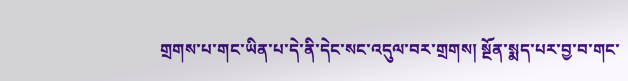གྲགས་པ་གང་ཡིན་པ་དེ་ནི་དེང་སང་འདུལ་བར་གྲགས། སྔོན་སྨད་པར་བྱ་བ་གང་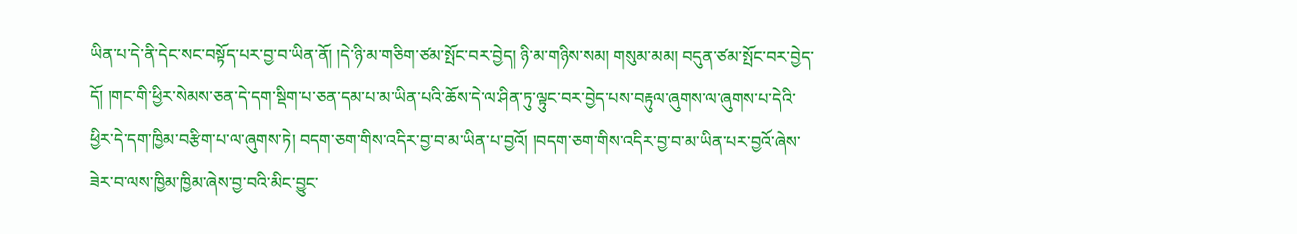ཡིན་པ་དེ་ནི་དེང་སང་བསྟོད་པར་བྱ་བ་ཡིན་ནོ། །དེ་ཉི་མ་གཅིག་ཙམ་སྤོང་བར་བྱེད། ཉི་མ་གཉིས་སམ། གསུམ་མམ། བདུན་ཙམ་སྤོང་བར་བྱེད་དོ། །གང་གི་ཕྱིར་སེམས་ཅན་དེ་དག་སྡིག་པ་ཅན་དམ་པ་མ་ཡིན་པའི་ཆོས་དེ་ལ་ཤིན་ཏུ་ལྟུང་བར་བྱེད་པས་བརྟུལ་ཞུགས་ལ་ཞུགས་པ་དེའི་ཕྱིར་དེ་དག་ཁྱིམ་བརྩིག་པ་ལ་ཞུགས་ཏེ། བདག་ཅག་གིས་འདིར་བྱ་བ་མ་ཡིན་པ་བྱའོ། །བདག་ཅག་གིས་འདིར་བྱ་བ་མ་ཡིན་པར་བྱའོ་ཞེས་ཟེར་བ་ལས་ཁྱིམ་ཁྱིམ་ཞེས་བྱ་བའི་མིང་བྱུང་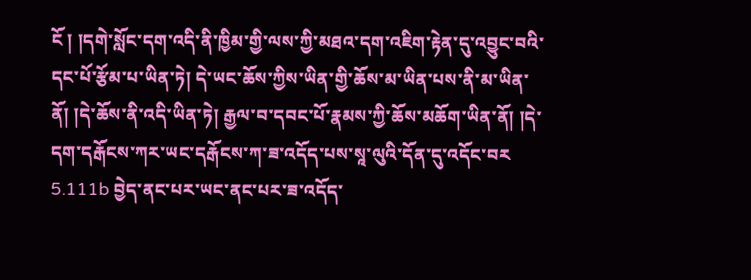ངོ ། །དགེ་སློང་དག་འདི་ནི་ཁྱིམ་གྱི་ལས་ཀྱི་མཐའ་དག་འཇིག་རྟེན་དུ་འབྱུང་བའི་དང་པོ་རྩོམ་པ་ཡིན་ཏེ། དེ་ཡང་ཆོས་ཀྱིས་ཡིན་གྱི་ཆོས་མ་ཡིན་པས་ནི་མ་ཡིན་ནོ། །དེ་ཆོས་ནི་འདི་ཡིན་ཏེ། རྒྱལ་བ་དབང་པོ་རྣམས་ཀྱི་ཆོས་མཆོག་ཡིན་ནོ། །དེ་དག་དརྒོངས་ཀར་ཡང་དརྒོངས་ཀ་ཟ་འདོད་པས་སཱ་ལུའི་དོན་དུ་འདོང་བར 5.111b བྱེད་ནང་པར་ཡང་ནང་པར་ཟ་འདོད་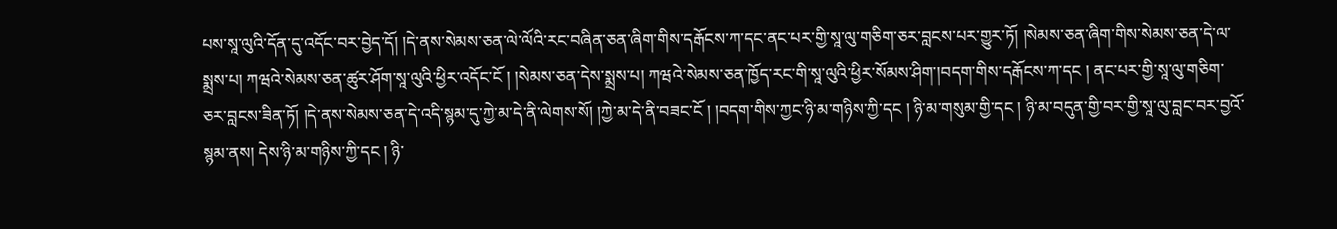པས་སཱ་ལུའི་དོན་དུ་འདོང་བར་བྱེད་དོ། །དེ་ནས་སེམས་ཅན་ལེ་ལོའི་རང་བཞིན་ཅན་ཞིག་གིས་དརྒོངས་ཀ་དང་ནང་པར་གྱི་སཱ་ལུ་གཅིག་ཅར་བླངས་པར་གྱུར་ཏོ། །སེམས་ཅན་ཞིག་གིས་སེམས་ཅན་དེ་ལ་སྨྲས་པ། ཀཝའེ་སེམས་ཅན་ཚུར་ཤོག་སཱ་ལུའི་ཕྱིར་འདོང་ངོ ། །སེམས་ཅན་དེས་སྨྲས་པ། ཀཝའེ་སེམས་ཅན་ཁྱོད་རང་གི་སཱ་ལུའི་ཕྱིར་སོམས་ཤིག་།བདག་གིས་དརྒོངས་ཀ་དང ། ནང་པར་གྱི་སཱ་ལུ་གཅིག་ཅར་བླངས་ཟིན་ཏོ། །དེ་ནས་སེམས་ཅན་དེ་འདི་སྙམ་དུ་ཀྱེ་མ་དེ་ནི་ལེགས་སོ། །ཀྱེ་མ་དེ་ནི་བཟང་ངོ ། །བདག་གིས་ཀྱང་ཉི་མ་གཉིས་ཀྱི་དང ། ཉི་མ་གསུམ་གྱི་དང ། ཉི་མ་བདུན་གྱི་བར་གྱི་སཱ་ལུ་བླང་བར་བྱའོ་སྙམ་ནས། དེས་ཉི་མ་གཉིས་ཀྱི་དང ། ཉི་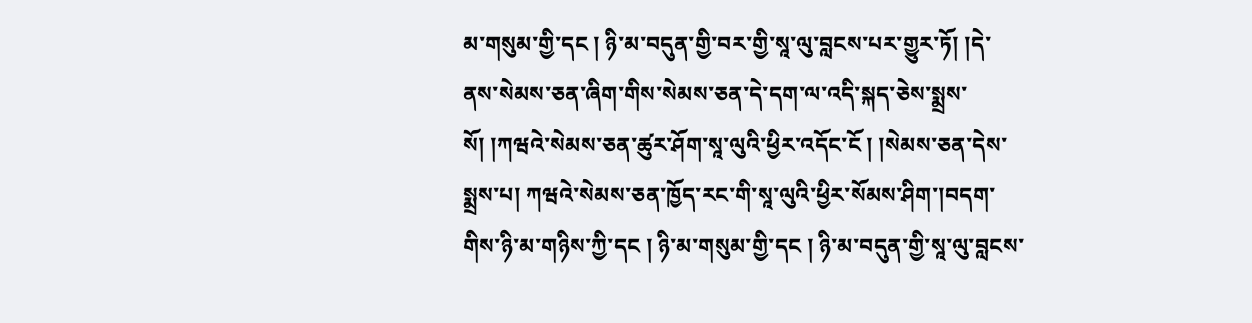མ་གསུམ་གྱི་དང ། ཉི་མ་བདུན་གྱི་བར་གྱི་སཱ་ལུ་བླངས་པར་གྱུར་ཏོ། །དེ་ནས་སེམས་ཅན་ཞིག་གིས་སེམས་ཅན་དེ་དག་ལ་འདི་སྐད་ཅེས་སྨྲས་སོ། །ཀཝའེ་སེམས་ཅན་ཚུར་ཤོག་སཱ་ལུའི་ཕྱིར་འདོང་ངོ ། །སེམས་ཅན་དེས་སྨྲས་པ། ཀཝའེ་སེམས་ཅན་ཁྱོད་རང་གི་སཱ་ལུའི་ཕྱིར་སོམས་ཤིག་།བདག་གིས་ཉི་མ་གཉིས་ཀྱི་དང ། ཉི་མ་གསུམ་གྱི་དང ། ཉི་མ་བདུན་གྱི་སཱ་ལུ་བླངས་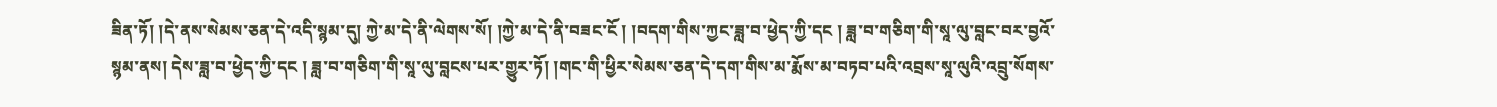ཟིན་ཏོ། །དེ་ནས་སེམས་ཅན་དེ་འདི་སྙམ་དུ། ཀྱེ་མ་དེ་ནི་ལེགས་སོ། །ཀྱེ་མ་དེ་ནི་བཟང་ངོ ། །བདག་གིས་ཀྱང་ཟླ་བ་ཕྱེད་ཀྱི་དང ། ཟླ་བ་གཅིག་གི་སཱ་ལུ་བླང་བར་བྱའོ་སྙམ་ནས། དེས་ཟླ་བ་ཕྱེད་ཀྱི་དང ། ཟླ་བ་གཅིག་གི་སཱ་ལུ་བླངས་པར་གྱུར་ཏོ། །གང་གི་ཕྱིར་སེམས་ཅན་དེ་དག་གིས་མ་རྨོས་མ་བཏབ་པའི་འབྲས་སཱ་ལུའི་འབྲུ་སོགས་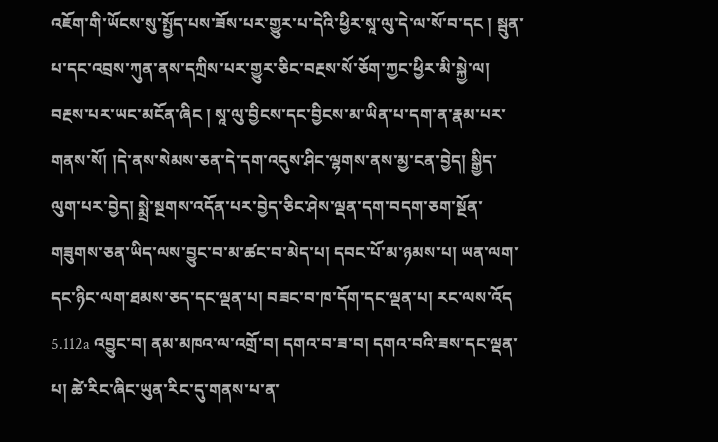འཇོག་གི་ཡོངས་སུ་སྤྱོད་པས་ཟོས་པར་གྱུར་པ་དེའི་ཕྱིར་སཱ་ལུ་དེ་ལ་སོ་བ་དང ། སྦུན་པ་དང་འབྲས་ཀུན་ནས་དཀྲིས་པར་གྱུར་ཅིང་བརྔས་སོ་ཅོག་ཀྱང་ཕྱིར་མི་སྐྱེ་ལ། བརྔས་པར་ཡང་མངོན་ཞིང ། སཱ་ལུ་བྱིངས་དང་བྱིངས་མ་ཡིན་པ་དག་ན་རྣམ་པར་གནས་སོ། །དེ་ནས་སེམས་ཅན་དེ་དག་འདུས་ཤིང་ལྷགས་ནས་མྱ་ངན་བྱེད། སྒྱིད་ལུག་པར་བྱེད། སྨྲེ་སྔགས་འདོན་པར་བྱེད་ཅིང་ཤེས་ལྡན་དག་བདག་ཅག་སྔོན་གཟུགས་ཅན་ཡིད་ལས་བྱུང་བ་མ་ཚང་བ་མེད་པ། དབང་པོ་མ་ཉམས་པ། ཡན་ལག་དང་ཉིང་ལག་ཐམས་ཅད་དང་ལྡན་པ། བཟང་བ་ཁ་དོག་དང་ལྡན་པ། རང་ལས་འོད 5.112a འབྱུང་བ། ནམ་མཁའ་ལ་འགྲོ་བ། དགའ་བ་ཟ་བ། དགའ་བའི་ཟས་དང་ལྡན་པ། ཚེ་རིང་ཞིང་ཡུན་རིང་དུ་གནས་པ་ན་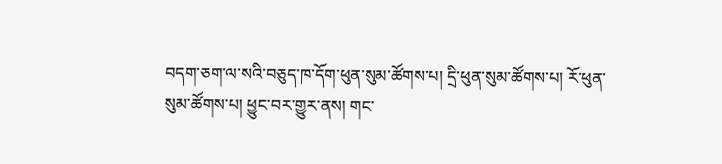བདག་ཅག་ལ་སའི་བཅུད་ཁ་དོག་ཕུན་སུམ་ཚོགས་པ། དྲི་ཕུན་སུམ་ཚོགས་པ། རོ་ཕུན་སུམ་ཚོགས་པ། ཕྱུང་བར་གྱུར་ནས། གང་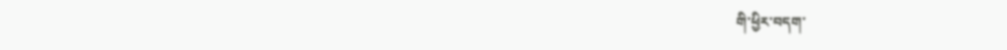གི་ཕྱིར་བདག་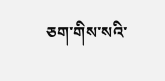ཅག་གིས་སའི་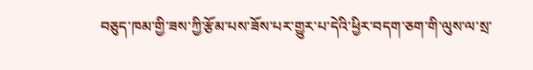བཅུད་ཁམ་གྱི་ཟས་ཀྱི་རྩོམ་པས་ཟོས་པར་གྱུར་པ་དེའི་ཕྱིར་བདག་ཅག་གི་ལུས་ལ་སྲ་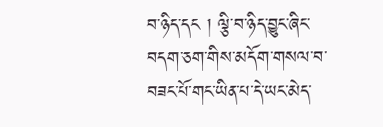བ་ཉིད་དང ། ལྕི་བ་ཉིད་བྱུང་ཞིང་བདག་ཅག་གིས་མདོག་གསལ་བ་བཟང་པོ་གང་ཡིན་པ་དེ་ཡང་མེད་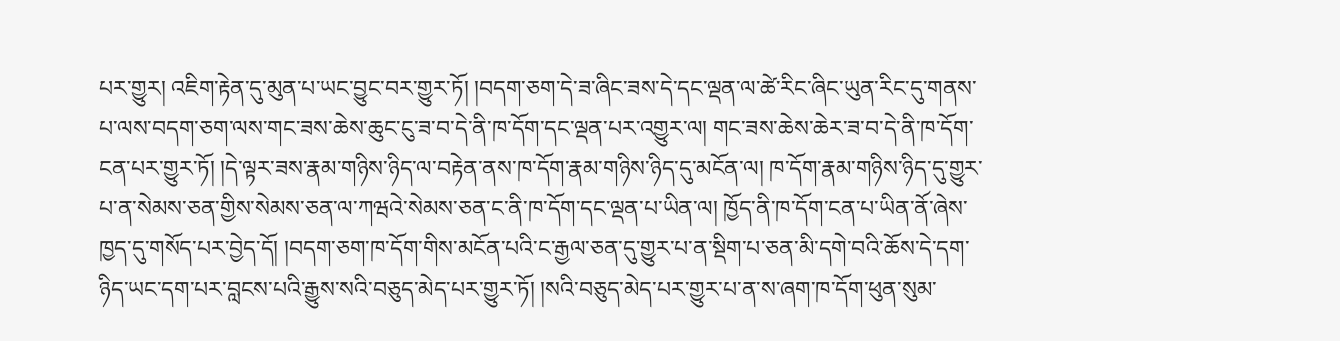པར་གྱུར། འཇིག་རྟེན་དུ་མུན་པ་ཡང་བྱུང་བར་གྱུར་ཏོ། །བདག་ཅག་དེ་ཟ་ཞིང་ཟས་དེ་དང་ལྡན་ལ་ཚེ་རིང་ཞིང་ཡུན་རིང་དུ་གནས་པ་ལས་བདག་ཅག་ལས་གང་ཟས་ཆེས་ཆུང་ངུ་ཟ་བ་དེ་ནི་ཁ་དོག་དང་ལྡན་པར་འགྱུར་ལ། གང་ཟས་ཆེས་ཆེར་ཟ་བ་དེ་ནི་ཁ་དོག་ངན་པར་གྱུར་ཏོ། །དེ་ལྟར་ཟས་རྣམ་གཉིས་ཉིད་ལ་བརྟེན་ནས་ཁ་དོག་རྣམ་གཉིས་ཉིད་དུ་མངོན་ལ། ཁ་དོག་རྣམ་གཉིས་ཉིད་དུ་གྱུར་པ་ན་སེམས་ཅན་གྱིས་སེམས་ཅན་ལ་ཀཝའེ་སེམས་ཅན་ང་ནི་ཁ་དོག་དང་ལྡན་པ་ཡིན་ལ། ཁྱོད་ནི་ཁ་དོག་ངན་པ་ཡིན་ནོ་ཞེས་ཁྱད་དུ་གསོད་པར་བྱེད་དོ། །བདག་ཅག་ཁ་དོག་གིས་མངོན་པའི་ང་རྒྱལ་ཅན་དུ་གྱུར་པ་ན་སྡིག་པ་ཅན་མི་དགེ་བའི་ཆོས་དེ་དག་ཉིད་ཡང་དག་པར་བླངས་པའི་རྒྱུས་སའི་བཅུད་མེད་པར་གྱུར་ཏོ། །སའི་བཅུད་མེད་པར་གྱུར་པ་ན་ས་ཞག་ཁ་དོག་ཕུན་སུམ་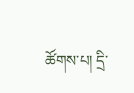ཚོགས་པ། དྲི་